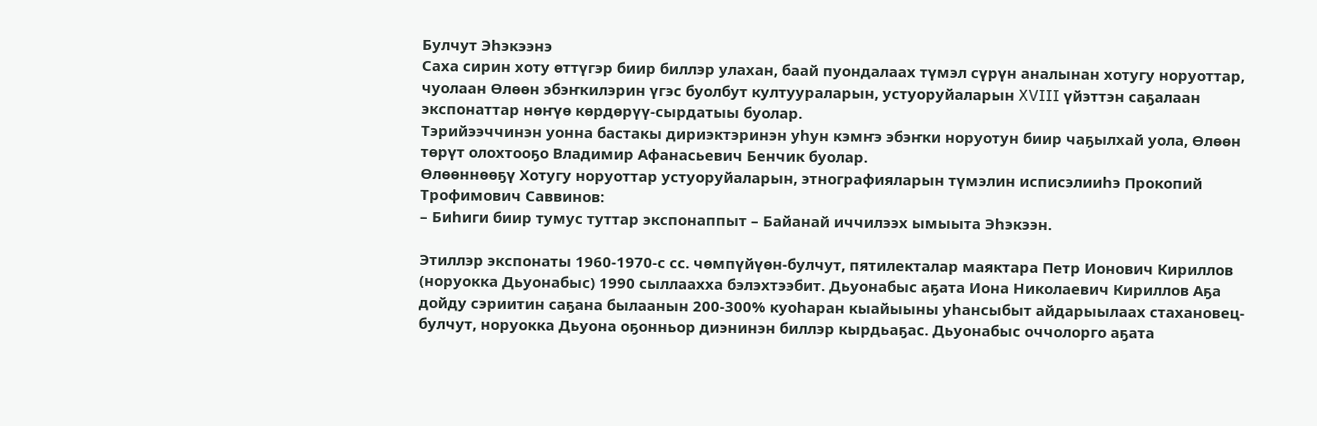Булчут Эhэкээнэ
Саха сирин хоту өттүгэр биир биллэр улахан, баай пуондалаах түмэл сүрүн аналынан хотугу норуоттар, чуолаан Өлөөн эбэҥкилэрин үгэс буолбут култуураларын, устуоруйаларын XVIII үйэттэн саҕалаан экспонаттар нөҥүө көрдөрүү-сырдатыы буолар.
Тэрийээччинэн уонна бастакы дириэктэринэн уhун кэмҥэ эбэҥки норуотун биир чаҕылхай уола, Өлөөн төрүт олохтооҕо Владимир Афанасьевич Бенчик буолар.
Өлөөннөөҕү Хотугу норуоттар устуоруйаларын, этнографияларын түмэлин исписэлииһэ Прокопий Трофимович Саввинов:
– Биһиги биир тумус туттар экспонаппыт – Байанай иччилээх ымыыта Эhэкээн.

Этиллэр экспонаты 1960-1970-с сс. чөмпүйүөн-булчут, пятилекталар маяктара Петр Ионович Кириллов (норуокка Дьуонабыс) 1990 сыллаахха бэлэхтээбит. Дьуонабыс аҕата Иона Николаевич Кириллов Аҕа дойду сэриитин саҕана былаанын 200-300% куоhаран кыайыыны уhансыбыт айдарыылаах стахановец-булчут, норуокка Дьуона оҕонньор диэнинэн биллэр кырдьаҕас. Дьуонабыс оччолорго аҕата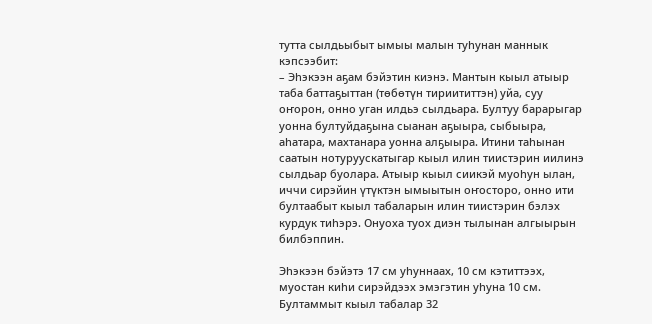тутта сылдьыбыт ымыы малын туһунан маннык кэпсээбит:
– Эhэкээн аҕам бэйэтин киэнэ. Мантын кыыл атыыр таба баттаҕыттан (төбөтүн тириититтэн) уйа, суу оҥорон, онно уган илдьэ сылдьара. Бултуу барарыгар уонна бултуйдаҕына сыанан аҕыыра, сыбыыра, аhатара, махтанара уонна алҕыыра. Итини таһынан саатын нотуруускатыгар кыыл илин тиистэрин иилинэ сылдьар буолара. Атыыр кыыл сиикэй муоhун ылан, иччи сирэйин үтүктэн ымыытын оҥосторо, онно ити бултаабыт кыыл табаларын илин тиистэрин бэлэх курдук тиһэрэ. Онуоха туох диэн тылынан алгыырын билбэппин.

Эhэкээн бэйэтэ 17 см уһуннаах, 10 см кэтиттээх, муостан киhи сирэйдээх эмэгэтин уhуна 10 см. Бултаммыт кыыл табалар 32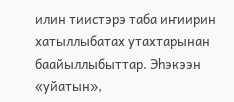илин тиистэрэ таба иҥиирин хатыллыбатах утахтарынан баайыллыбыттар. Эhэкээн «уйатын»,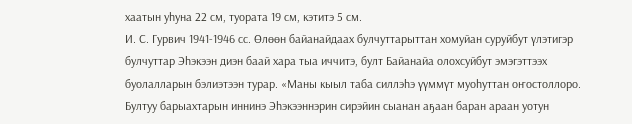хаатын уhуна 22 см, туората 19 см, кэтитэ 5 см.
И. С. Гурвич 1941-1946 сс. Өлөөн байанайдаах булчуттарыттан хомуйан суруйбут үлэтигэр булчуттар Эһэкээн диэн баай хара тыа иччитэ, булт Байанайа олохсуйбут эмэгэттээх буолалларын бэлиэтээн турар. «Маны кыыл таба силлэһэ үүммүт муоһуттан оҥостоллоро. Бултуу барыахтарын иннинэ Эһэкээннэрин сирэйин сыанан аҕаан баран араан уотун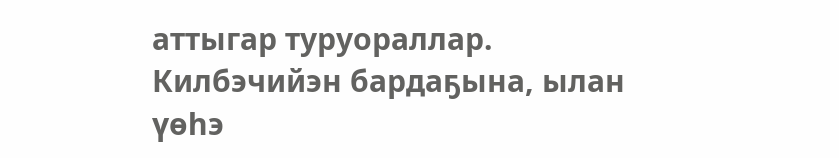аттыгар туруораллар. Килбэчийэн бардаҕына, ылан үөһэ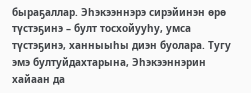быраҕаллар. Эһэкээннэрэ сирэйинэн өрө түстэҕинэ – булт тосхойууhу, умса түстэҕинэ, ханныыhы диэн буолара. Тугу эмэ бултуйдахтарына, Эһэкээннэрин хайаан да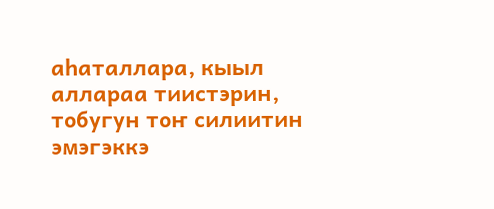аһаталлара, кыыл аллараа тиистэрин, тобугун тоҥ силиитин эмэгэккэ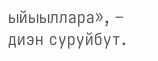ыйыыллара», – диэн суруйбут.